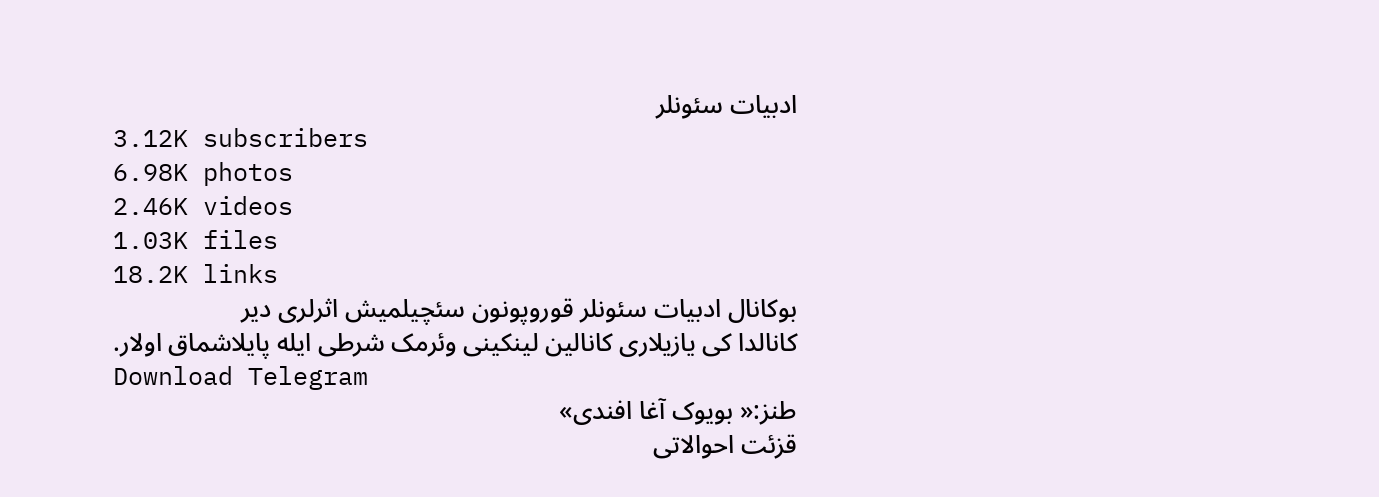ادبیات سئونلر
3.12K subscribers
6.98K photos
2.46K videos
1.03K files
18.2K links
بوکانال ادبیات سئونلر قوروپونون سئچیلمیش اثرلری دیر
کانالدا کی یازیلاری کانالین لینکینی وئرمک شرطی ایله پایلاشماق اولار.
Download Telegram
طنز:« بویوک آغا افندی»
قزئت احوالاتی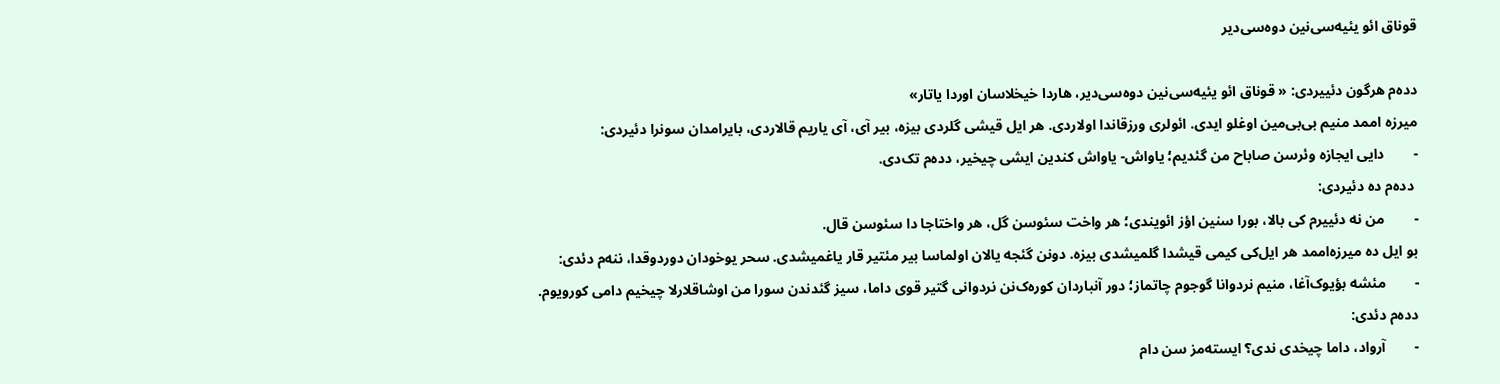قوناق ائو یئیه‌سی‌نین دوه‌سی‌دیر

دده‌م هرگون دئییردی: « قوناق ائو یئیه‌سی‌نین دوه‌سی‌دیر، هاردا خیخلاسان اوردا یاتار»
میرزه اممد ‌منیم بی‌بی‌مین اوغلو ایدی. ائولری ورزقاندا اولاردی. هر ایل قیشی گلردی بیزه، بیر آی، آی یاریم قالاردی، بایرامدان سونرا دئیردی:
-        دایی ایجازه وئرسن صاباح‌ من گئدیم؛ یاواش- یاواش کندین ایشی چیخیر، دده‌م تک‌دی.
 دده‌م ده دئیردی:
-        من نه دئییرم کی بالا، بورا سنین اؤز ائویندی؛ هر واخت سئوسن گل، هر واختاجا دا سئوسن قال.
بو ایل ده ‌میرزه‌اممد هر ایل‌کی کیمی قیشدا گلمیشدی بیزه. دونن گئجه یالان اولماسا بیر ‌مئتیر قار یاغمیشدی. سحر یوخودان دوردوقدا، ننه‌م دئدی:
-        مئشه بؤیوک‌آغا،‌ منیم نردوانا گوجوم چاتماز؛ دور آنباردان کوره‌ک‌نن نردوانی گتیر قوی داما، سیز گئدندن سورا‌ من اوشاقلارلا چیخیم دامی کورویوم.
دده‌م دئدی:
-        آرواد، داما چیخدی ندی؟ ایسته‌مز سن دام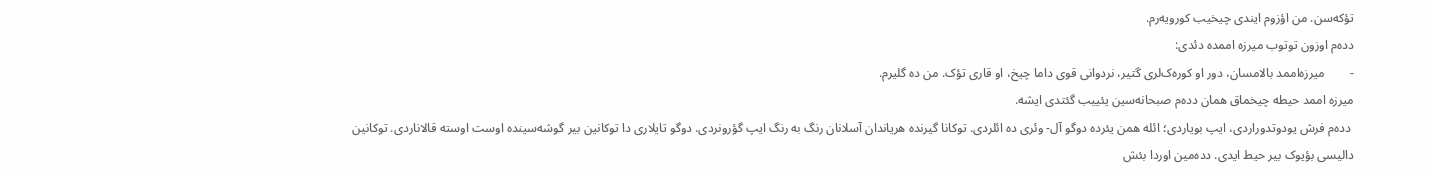تؤکه‌سن. من اؤزوم ایندی چیخیب کورویه‌رم.
دده‌م اوزون توتوب ‌میرزه اممده دئدی:
-        میرزه‌اممد بالامسان، دور او کوره‌ک‌لری گتیر، نردوانی قوی داما چیخ، او قاری تؤک. من ده گلیرم.
میرزه اممد حیطه چیخماق همان دده‌م صبحانه‌سین یئییب گئتدی ایشه.
 دده‌م فرش یودوتدوراردی، ایپ بویاردی؛ ائله همن یئرده دوگو آل- وئری ده ائلردی. توکانا گیرنده هریاندان آسلانان رنگ به رنگ ایپ گؤرونردی. دوگو تایلاری دا توکانین بیر گوشه‌سینده اوست اوسته قالاناردی. توکانین دالیسی بؤیوک بیر حیط ایدی. دده‌مین اوردا ‌بئش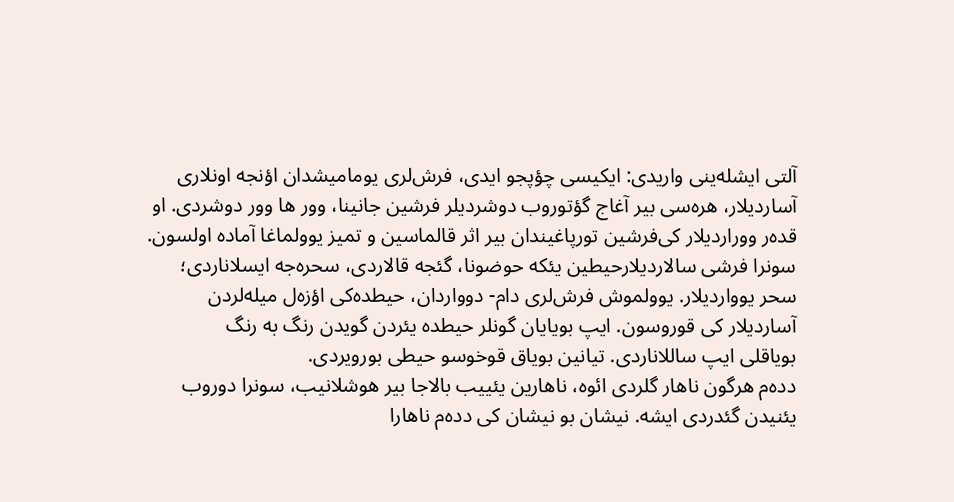آلتی ایشله‌ینی واریدی: ایکیسی چؤپجو ایدی، فرش‌لری یومامیشدان اؤنجه اونلاری آساردیلار، هره‌سی بیر آغاج گؤتوروب دوشردیلر فرشین جانینا، وور ها وور دوشردی. او قده‌ر ووراردیلار کی‌فرشین تورپاغیندان بیر اثر قالماسین و تمیز یوولماغا آماده اولسون. سونرا فرشی سالاردیلارحیطین یئکه حوضونا، گئجه قالاردی، سحره‌جه ایسلاناردی؛ سحر یوواردیلار. یوولموش فرش‌لری دام- دوواردان، حیطده‌کی اؤزه‌ل ‌میله‌لردن آساردیلار کی قوروسون. ایپ بویایان گونلر حیطده یئردن گویدن رنگ به رنگ بویاقلی ‌ایپ ساللاناردی. تیانین بویاق قوخوسو حیطی بورویردی.
دده‌م هرگون ناهار گلردی ائوه، ناهارین یئییب بالاجا بیر هوشلانیب، سونرا دوروب یئنیدن گئدردی ایشه. نیشان بو نیشان کی دده‌م ناهارا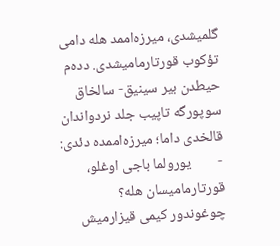گلمیشدی، ‌میرزه‌اممد هله دامی تؤکوب قورتارمامیشدی. دده‌م حیطدن بیر سینیق- سالخاق سوپورگه تاپیب جلد نردواندان قالخدی داما؛ ‌میرزه‌اممده دئدی:
-        یورولما باجی اوغلو، قورتارمامیسان هله؟
چوغوندور کیمی قیزارمیش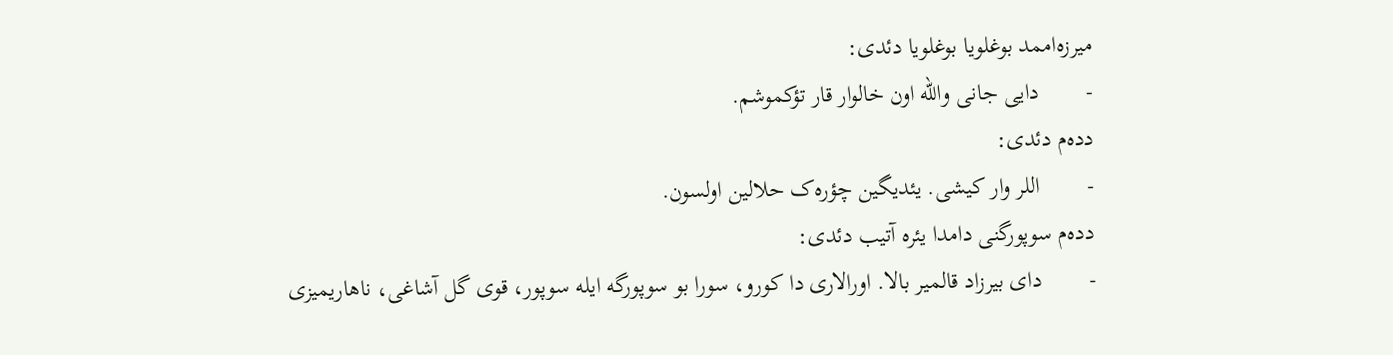میرزه‌اممد بوغلویا بوغلویا دئدی:
-        دایی جانی والله اون خالوار قار تؤکموشم.
دده‌م دئدی:
-        اللر وار کیشی. یئدیگین چؤره‌ک حلالین اولسون.
دده‌م سوپورگنی دامدا یئره آتیب دئدی:
-        دای بیرزاد قالمیر بالا. اورالاری دا کورو، سورا بو سوپورگه ایله سوپور، قوی گل آشاغی، ناهاریمیزی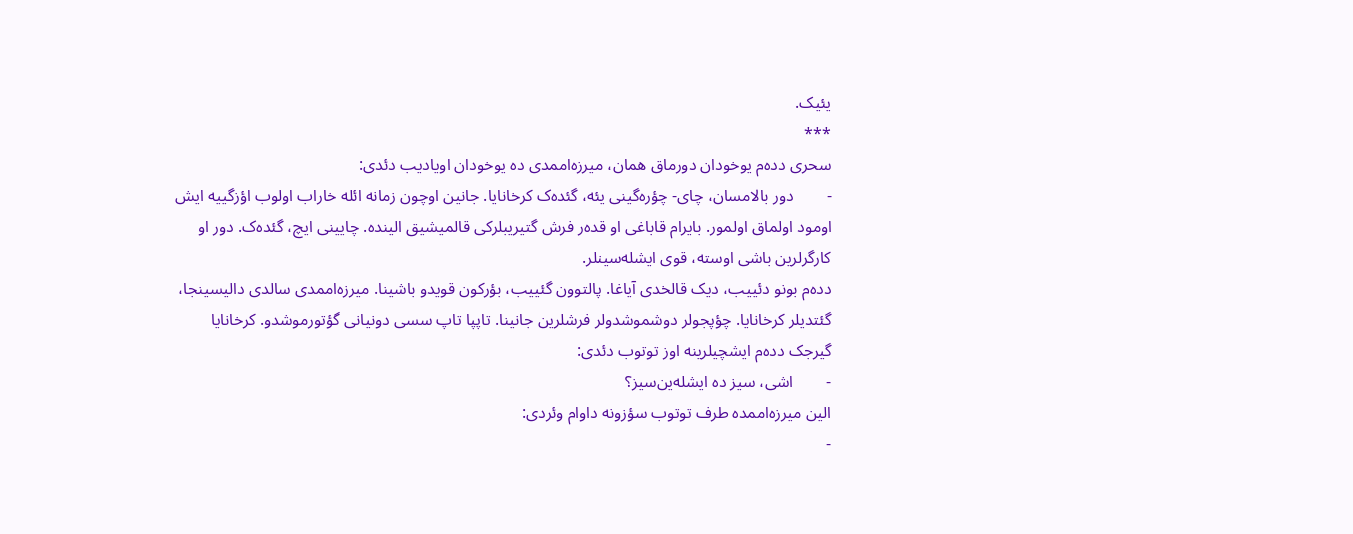یئیک.
***
سحری دده‌م یوخودان دورماق همان، ‌میرزه‌اممدی ده یوخودان اویادیب دئدی:
-        دور بالامسان، چای- چؤره‌گینی یئه، گئده‌ک کرخانایا. جانین اوچون زمانه ائله خاراب اولوب ‌اؤزگییه ایش اومود اولماق اولمور. بایرام قاباغی او قده‌ر فرش گتیریبلرکی قالمیشیق الینده. چایینی ایچ، گئده‌ک. دور او کارگرلرین باشی اوسته، قوی ایشله‌سینلر.
دده‌م بونو دئییب، دیک قالخدی آیاغا. پالتوون گئییب، بؤرکون قویدو باشینا. میرزه‌اممدی سالدی دالیسینجا، گئتدیلر کرخانایا. چؤپجولر دوشموشدولر فرشلرین جانینا. تاپپا تاپ سسی دونیانی گؤتورموشدو. کرخانایا گیرجک ‌دده‌م ایشچیلرینه اوز توتوب دئدی:
-        اشی، سیز ده ایشله‌ین‌سیز؟
الین ‌میرزه‌اممده طرف توتوب سؤزونه داوام وئردی:
-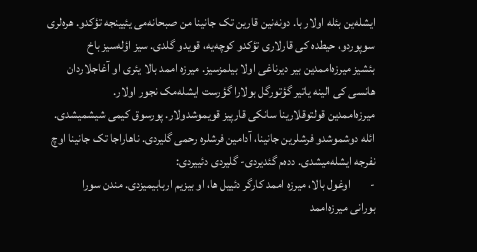ایشله‌ین بئله اولار با. دونه‌نین قارین تک جانینا من صبحانه‌می یئیینجه تؤکدو. هره‌لری سوپوردو، حیطده کی قارلاری تؤکدو کوچه‌یه، قویدو گلدی. سیز اؤله‌سیز باخ بئشیز ‌میرزه‌اممدین بیر دیرناغی اولا بیلمزسیز. میرزه اممد بالا یئری او آغاجلاردان هانسی کی الینه یاتیر گؤتورگل بولارا گؤرست ایشله‌مک نجور اولار.
میرزه‌اممدین قولتوقلارینا سانکی قارپیز قویموشدولار. پورسوق کیمی شیشمیشدی. ائله دوشموشدو فرشلرین جانینا، آدامین فرشلره رحمی گلیردی. ناهاراجا تک جانینا اوچ نفرجه ایشله‌میشدی. دده‌م گئدیردی- گلیردی دئییردی:
-        اوغول بالا، میرزه اممد کارگر دئییل ها، او بیزیم اربابیمیزدی. مندن سورا بورانی ‌میرزه‌اممد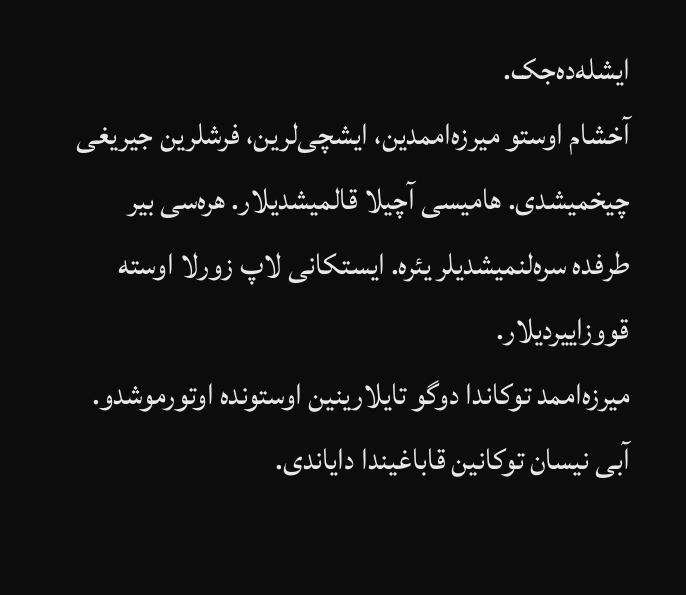ایشله‌ده‌جک.
آخشام اوستو ‌میرزه‌اممدین، ایشچی‌لرین، فرشلرین جیریغی چیخمیشدی. هامیسی آچیلا قالمیشدیلار. هره‌سی بیر طرفده سره‌لنمیشدیلر یئره. ایستکانی لاپ زورلا اوسته قووزاییردیلار.
میرزه‌اممد توکاندا دوگو تایلارینین اوستونده اوتورموشدو. آبی نیسان توکانین قاباغیندا دایاندی.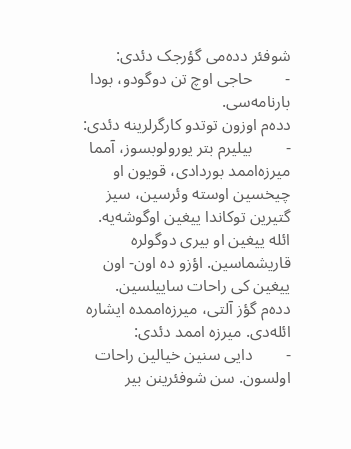شوفئر دده‌می گؤرجک دئدی:
-        حاجی اوچ تن دوگودو، بودا بارنامه‌سی.
دده‌م اوزون توتدو کارگرلرینه دئدی:
-        بیلیرم بتر یورولوبسوز، آمما میرزه‌اممد بوردادی، قویون او چیخسین اوسته وئرسین، سیز گتیرین توکاندا ییغین اوگوشه‌یه. ائله ییغین او بیری دوگولره قاریشماسین. اؤزو ده اون- اون ییغین کی راحات ساییلسین.
دده‌م گؤز آلتی، میرزه‌اممده ایشاره ائله‌دی. میرزه اممد دئدی:
-        دایی سنین خیالین راحات اولسون. سن شوفئرینن بیر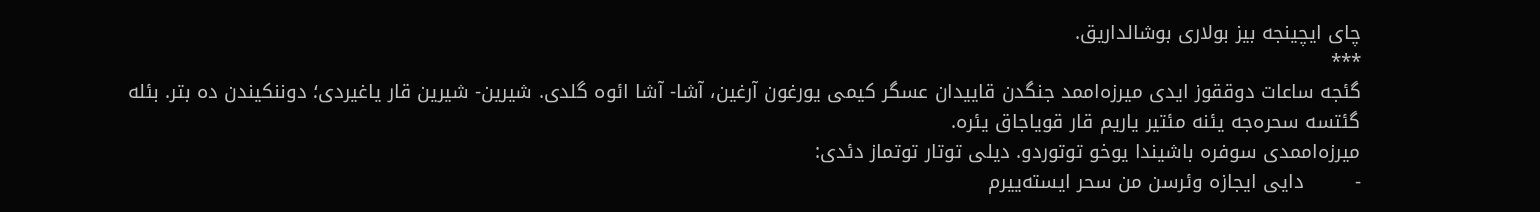چای ایچینجه بیز بولاری بوشالداریق.
***
گئجه ساعات دوققوز ایدی ‌میرزه‌اممد جنگدن قاییدان عسگر کیمی یورغون آرغین، آشا- آشا ائوه گلدی. شیرین- شیرین قار یاغیردی؛ دوننکیندن ده بتر. بئله گئتسه سحره‌جه یئنه ‌مئتیر یاریم قار قویاجاق یئره.
میرزه‌اممدی سوفره باشیندا یوخو توتوردو. دیلی توتار توتماز دئدی:
-        دایی ایجازه وئرسن ‌من سحر ایسته‌ییرم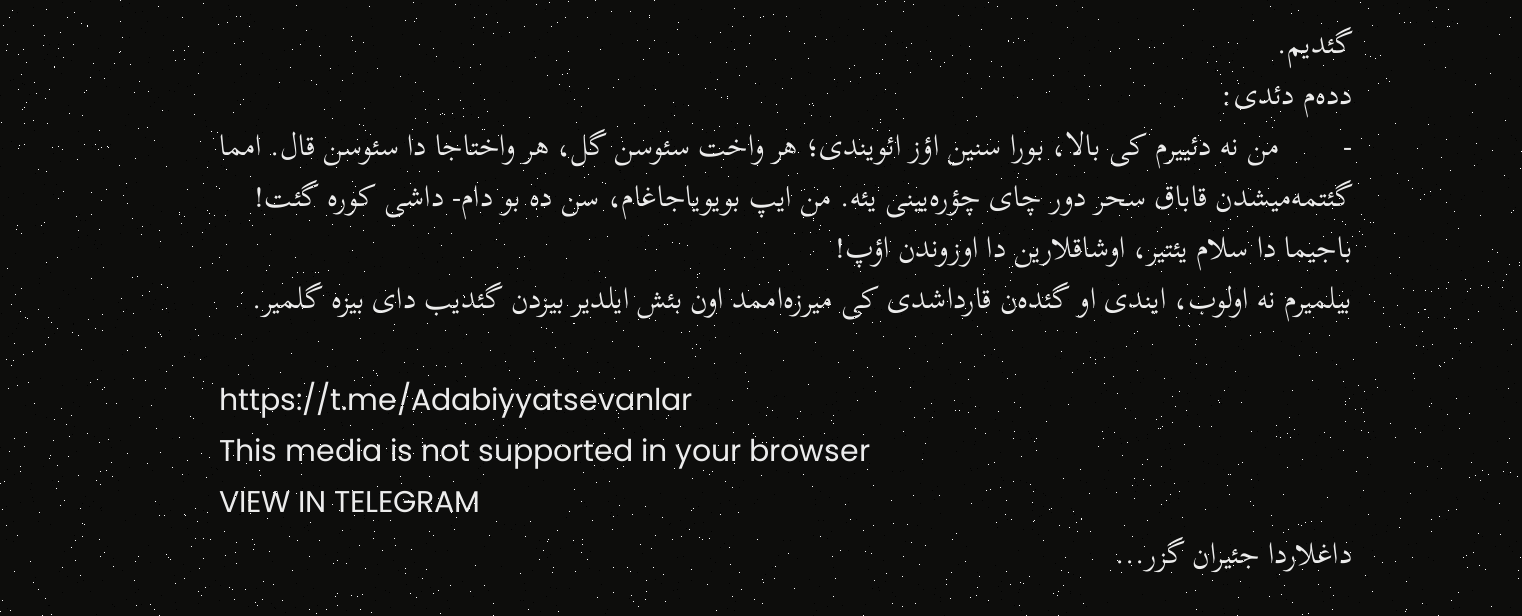گئدیم.
دده‌م دئدی:
-        من نه دئییرم کی بالا، بورا سنین اؤز ائویندی؛ هر واخت سئوسن گل، هر واختاجا دا سئوسن قال. امما گئتمه‌میشدن قاباق سحر دور چای چؤره‌یینی یئه‌. من ایپ بویویاجاغام، سن ده بو دام- داشی کوره گئت! باجیما دا سلام یئتیر، اوشاقلارین دا اوزوندن اؤپ!
بیلمیرم نه اولوب، ایندی او گئده‌ن قارداشدی کی ‌میرزه‌اممد اون بئش ایلدیر بیزدن گئدیب دای بیزه گلمیر.

https://t.me/Adabiyyatsevanlar
This media is not supported in your browser
VIEW IN TELEGRAM
داغلاردا جئیران گزر...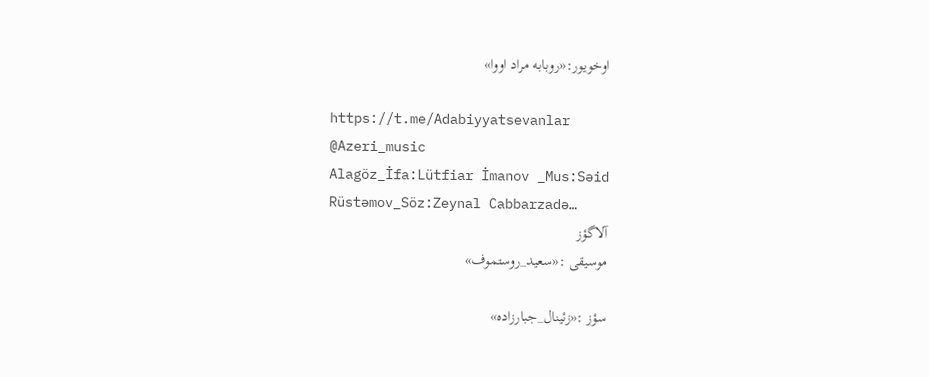اوخویور:«روبابه مراد اووا»

https://t.me/Adabiyyatsevanlar
@Azeri_music
Alagöz_İfa:Lütfiar İmanov _Mus:Səid Rüstəmov_Söz:Zeynal Cabbarzadə…
آلاگؤز
موسیقی :«سعید_روستموف»

سؤز :«زئینال_جبارزاده»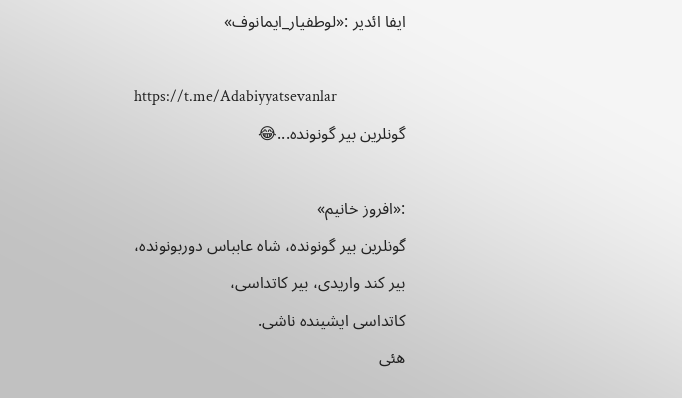ایفا ائدیر :«لوطفیار_ایمانوف»

https://t.me/Adabiyyatsevanlar
گونلرین بیر گونونده...😂

:«افروز خانیم»
گونلرین بیر گونونده، شاه عابباس دوربونونده،
بیر کند واریدی، بیر کاتداسی،
کاتداسی ایشینده ناشی.
هئی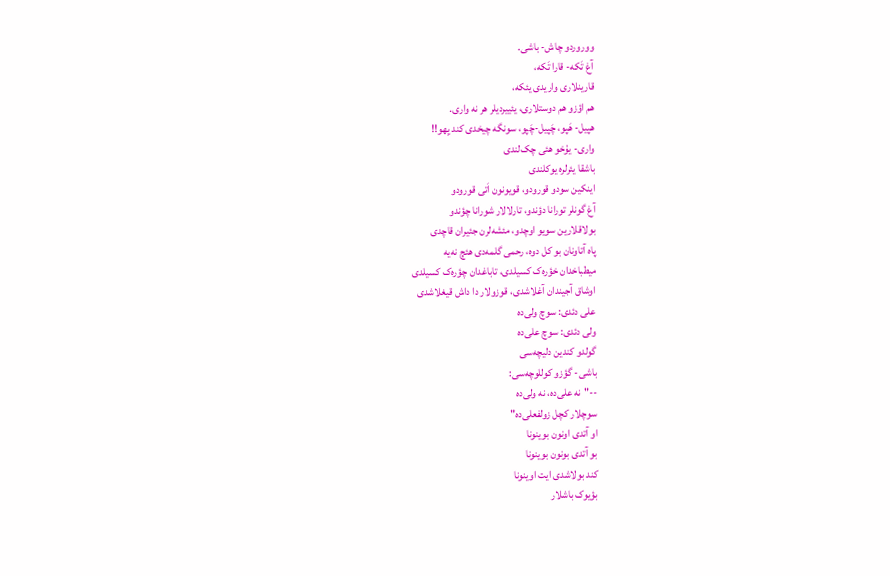ووروردو چاش- باشی.
آغ تَکه- قارا تَکه،
قارینلاری واریدی یئکه،
هم اؤزو هم دوستلاری، یئییردیلر هر نه واری.
هپیل- هَپو، چَپیل-چَپو، سونگه چیخدی کند یِهو!!
واری- یۇخو هئی چک‌لندی
باشقا یئرلره یوکلندی
اینکین سودو قورودو، قویونون اَتی قورودو
آغ گونلر تورانا دؤندو، تارلالار شورانا چؤندو
بولاقلارین سویو اوچدو، مئشه‌لرن جئیران قاچدی
پاه آتاونان بو کل دوه، رحمی گلمه‌دی هئچ نه‌یه
میطباخدان خؤره‌ک کسیلدی، تاباغدان چؤره‌ک کسیلدی
اوشاق آجیندان آغلاشدی، قوزولار دا داش قیغلاشدی
علی دئدی: سوچ ولی‌ده
ولی دئدی: سوچ علی‌ده
گولدو کندین دلیچه‌سی
باشی- گؤزو کوللوچه‌سی:
--"نه علی‌ده، نه ولی‌ده
سوچلار کچل زولفعلی‌ده"
او آتدی اونون بوینونا
بو آتدی بونون بوینونا
کند بولاشدی ایت اوینونا
بؤیوک باشلار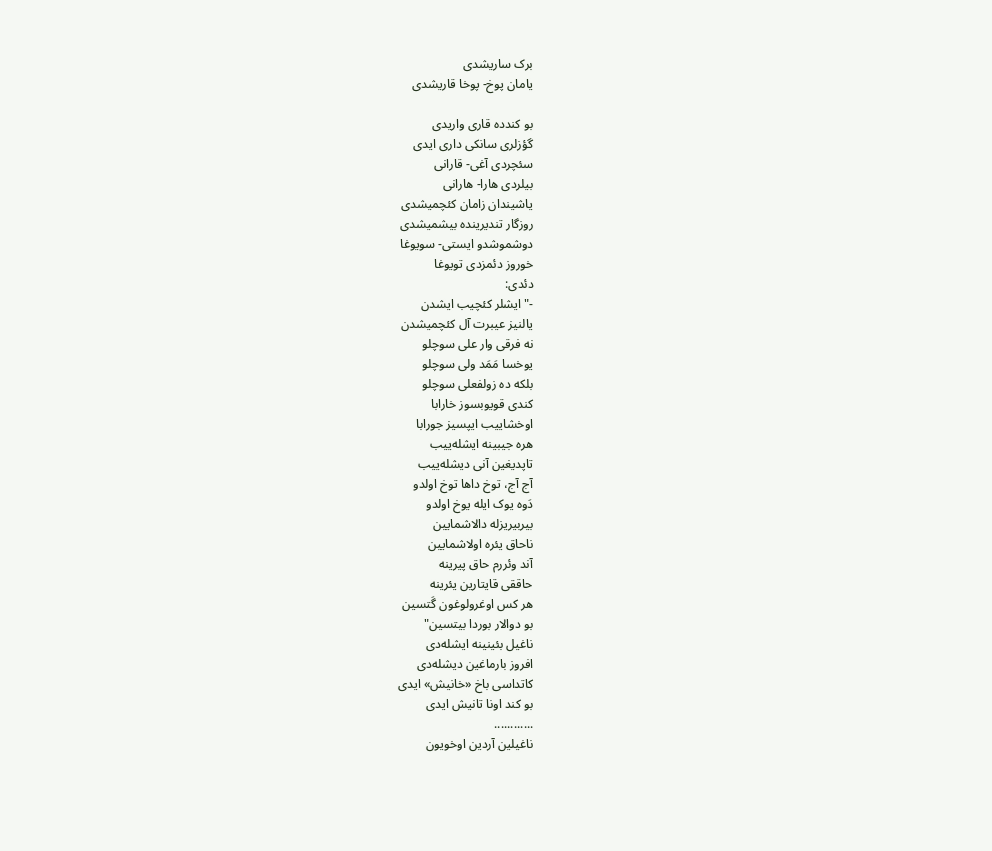برک ساریشدی
یامان پوخ- پوخا قاریشدی

بو کندده قاری واریدی
گؤزلری سانکی داری ایدی
سئچردی آغی- قارانی
بیلردی هارا- هارانی
یاشیندان زامان کئچمیشدی
روزگار تندیرینده بیشمیشدی
دوشموشدو ایستی- سویوغا
خوروز دئمزدی تویوغا
دئدی:
-" ایشلر کئچیب ایشدن
یالنیز عیبرت آل کئچمیشدن
نه فرقی وار علی سوچلو
یوخسا مَمَد ولی سوچلو
بلکه ده زولفعلی سوچلو
کندی قویوبسوز خارابا
اوخشاییب ایپسیز جورابا
هره جیبینه ایشله‌ییب
تاپدیغین آنی دیشله‌ییب
آج آج، توخ داها توخ اولدو
دَوه یوک ایله یوخ اولدو
بیربیریزله دالاشمایین
ناحاق یئره اولاشمایین
آند وئررم حاق پیرینه
حاققی قایتارین یئرینه
هر کس اوغرولوغون گَتسین
بو دوالار بوردا بیتسین"
ناغیل بئینینه ایشله‌دی
افروز بارماغین دیشله‌دی
کاتداسی باخ «خانیش» ایدی
بو کند اونا تانیش ایدی
............
ناغیلین آردین اوخویون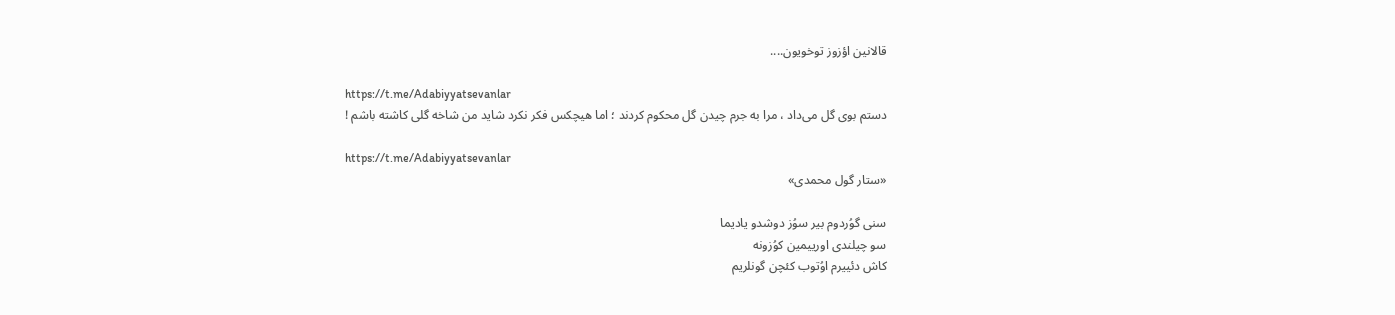قالانین اؤزوز توخویون....

https://t.me/Adabiyyatsevanlar
دستم بوی گل می‌داد ، مرا به جرم چیدن گل محکوم کردند ؛ اما هیچکس فکر نکرد شاید من شاخه گلی کاشته باشم !

https://t.me/Adabiyyatsevanlar
«ستار گول محمدی»

سنی گوُردوم بیر سوُز دوشدو یادیما
سو چیلندی اورییمین کوُزونه
کاش دئییرم اوُتوب کئچن گونلریم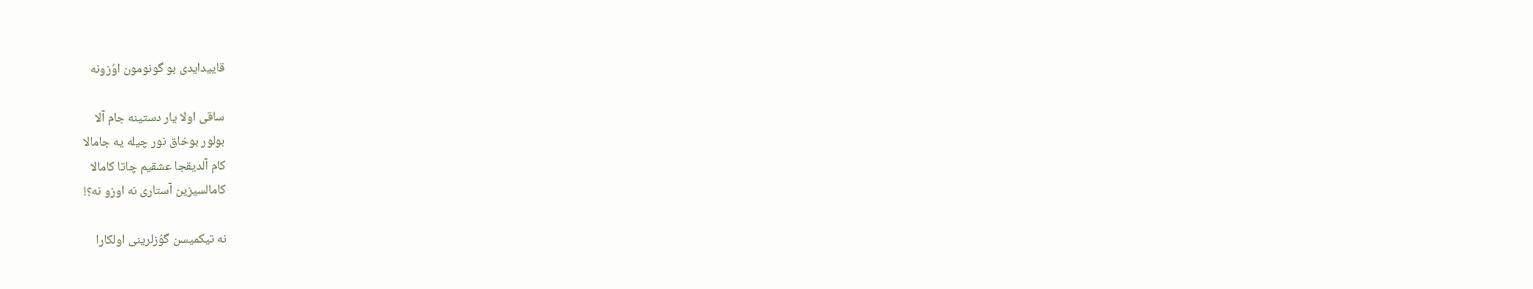قاییدایدی بو گونومون اوُزونه

ساقی اولا یار دستینه جام آلا
بولور بوخاق نور چیله یه جامالا
کام آلدیقجا عشقیم چاتا کامالا
کامالسیزین آستاری نه اوزو نه؟!

نه تیکمیسن گوُزلرینی اولکارا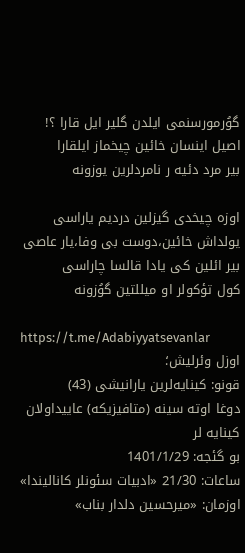گوُرمورسنمی ایلدن گلیر ایل قارا ؟!
اصیل اینسان خائین چیخماز ایلقارا
بیر مرد دئیه ر نامردلرین یوزونه

اوزه چیخدی گیزلین دردیم یاراسی
یولداش خائین،دوست بی وفا،یار عاصی
بیر ائلین کی یادا قالسا چاراسی
کول تؤکولر او میللتین گوُزونه

https://t.me/Adabiyyatsevanlar
اوزل وئرلیش؛
قونو: کینایه‌لرین یارانیشی (43)
دوغا اوته سینه (متافیزیکه) عاییداولان کینایه لر
بو گئجه: 1401/1/29
ساعات: 21/30 «ادبیات سئونلر کانالیندا»
اوزمان: «میرحسین دلدار بناب»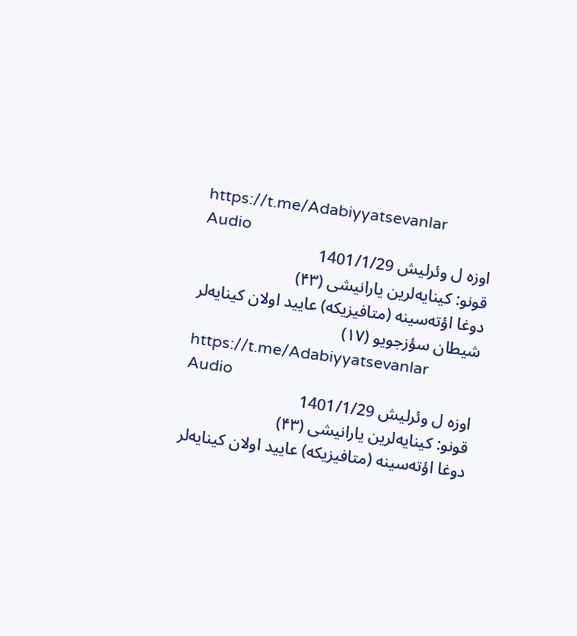https://t.me/Adabiyyatsevanlar
Audio
اوزه ل وئرلیش 1401/1/29
قونو: کینایه‌لرین یارانیشی (۴۳)
دوغا اؤته‌سینه (متافیزیکه) عایید اولان کینایه‌لر
شیطان سؤزجویو (۱۷)
https://t.me/Adabiyyatsevanlar
Audio
اوزه ل وئرلیش 1401/1/29
قونو: کینایه‌لرین یارانیشی (۴۳)
دوغا اؤته‌سینه (متافیزیکه) عایید اولان کینایه‌لر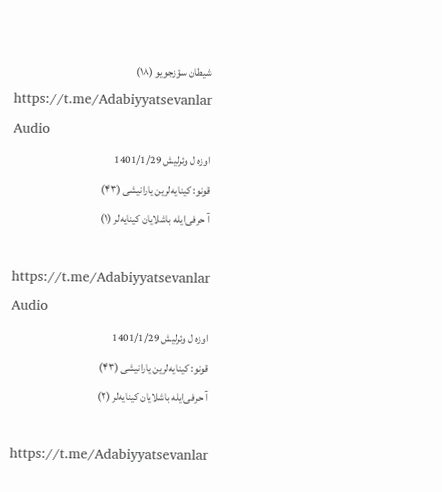شیطان سؤزجویو (۱۸)
https://t.me/Adabiyyatsevanlar
Audio
اوزه ل وئرلیش 1401/1/29
قونو: کینایه‌لرین یارانیشی (۴۳)
آ حرفی‌ایله باشلایان کینایه‌لر (۱)

https://t.me/Adabiyyatsevanlar
Audio
اوزه ل وئرلیش 1401/1/29
قونو: کینایه‌لرین یارانیشی (۴۳)
آ حرفی‌ایله باشلایان کینایه‌لر (۲)

https://t.me/Adabiyyatsevanlar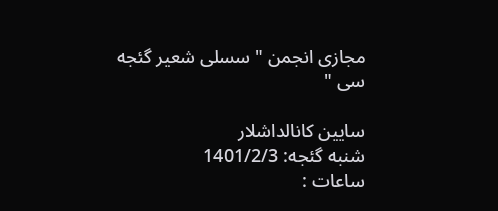مجازی انجمن " سسلی شعیر گئجه سی "

سایین کانالداشلار
شنبه گئجه: 1401/2/3
ساعات :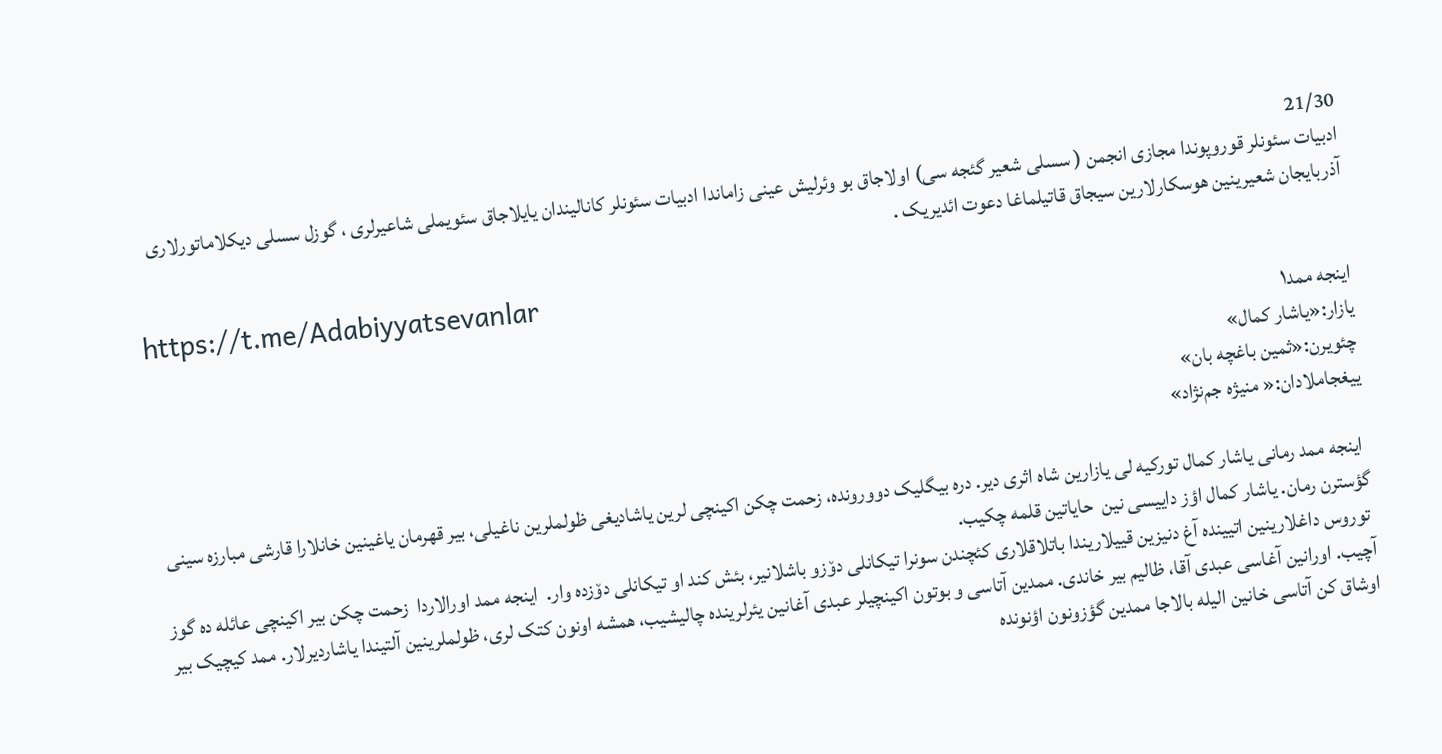21/30
ادبیات سئونلر قوروپوندا مجازی انجمن ( سسلی شعیر گئجه سی) اولاجاق بو وئرلیش عینی زاماندا ادبیات سئونلر کانالیندان یایلاجاق سئویملی شاعیرلری ، گوزل سسلی دیکلاماتورلاری آذربایجان شعیرینین هوسکارلارین سیجاق قاتیلماغا دعوت ائدیریک .

https://t.me/Adabiyyatsevanlar
اینجه ممد۱
یازار:«یاشار کمال»
چئویرن:«ثمین باغچه بان»
ییغجاملادان:« منیژه جم‌نژاد»

 اینجه ممد رمانی یاشار کمال تورکیه لی یازارین شاه اثری دیر. دره بیگلیک دوورونده، زحمت چکن اکینچی لرین یاشادیغی ظولملرین ناغیلی، بیر قهرمان یاغینین خانلارا قارشی مبارزه سینی گؤسترن رمان. یاشار کمال اؤز داییسی نین  حایاتین قلمه چکیب.
 توروس داغلارینین اتیینده آغ دنیزین قییلاریندا باتلاقلاری کئچندن سونرا تیکانلی دو٘زو باشلانیر، بئش کند او تیکانلی دو٘زده وار.  اینجه ممد اورالاردا  زحمت چکن بیر اکینچی عائله ده گوز آچیب. اورانین آغاسی عبدی آقا، ظالیم بیر خاندی. ممدین آتاسی و بوتون اکینچیلر عبدی آغانین یئرلرینده چالیشیب، همشه اونون کتک لری، ظولملرینین آلتیندا یاشاردیرلار. ممد کیچیک بیر اوشاق کن آتاسی خانین الیله بالاجا ممدین گؤزونون اؤنونده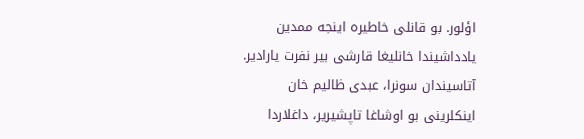اؤلور. بو قانلی خاطیره اینجه ممدین یادداشیندا خانلیغا قارشی بیر نفرت یارادیر. آتاسیندان سونرا، عبدی ظالیم خان اینکلرینی بو اوشاغا تاپشیریر، داغلاردا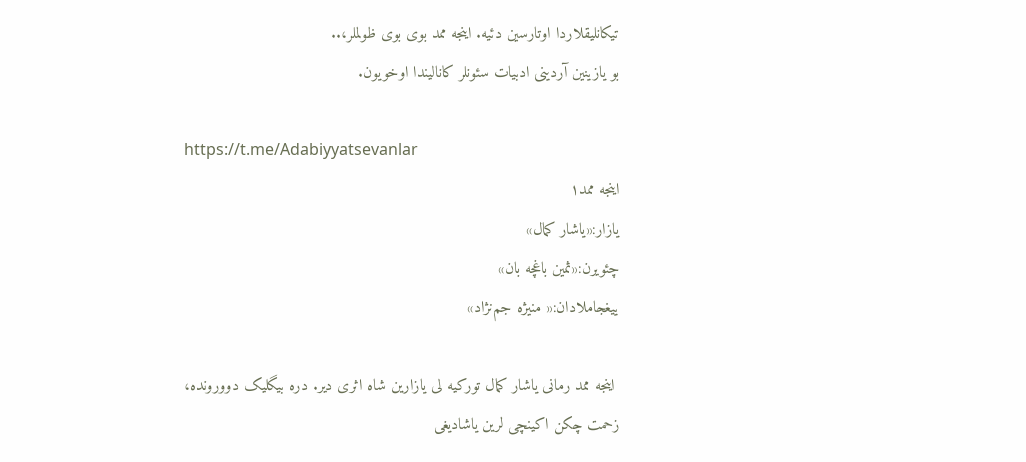تیکانلیقلاردا اوتارسین دئیه. اینجه ممد بوی بوی ظولملر،..
بو یازینین آردینی ادبیات سئونلر کانالیندا اوخویون.

https://t.me/Adabiyyatsevanlar
اینجه ممد۱
یازار:«یاشار کمال»
چئویرن:«ثمین باغچه بان»
ییغجاملادان:« منیژه جم‌نژاد»

 اینجه ممد رمانی یاشار کمال تورکیه لی یازارین شاه اثری دیر. دره بیگلیک دوورونده، زحمت چکن اکینچی لرین یاشادیغی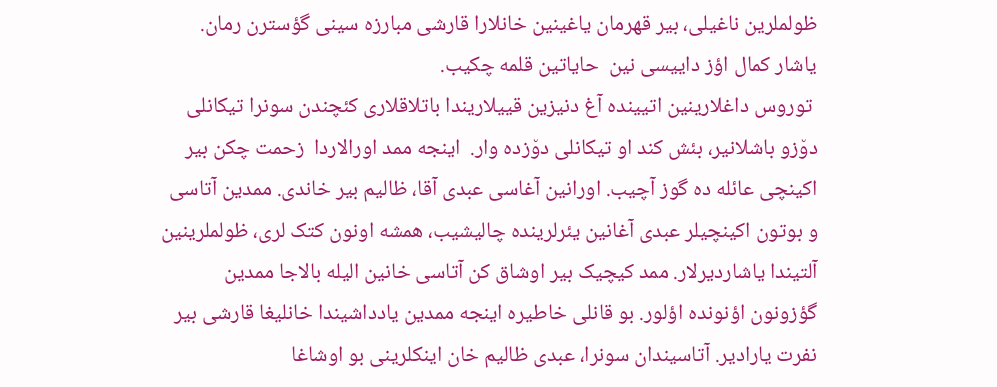ظولملرین ناغیلی، بیر قهرمان یاغینین خانلارا قارشی مبارزه سینی گؤسترن رمان. یاشار کمال اؤز داییسی نین  حایاتین قلمه چکیب.
 توروس داغلارینین اتیینده آغ دنیزین قییلاریندا باتلاقلاری کئچندن سونرا تیکانلی دو٘زو باشلانیر، بئش کند او تیکانلی دو٘زده وار.  اینجه ممد اورالاردا  زحمت چکن بیر اکینچی عائله ده گوز آچیب. اورانین آغاسی عبدی آقا، ظالیم بیر خاندی. ممدین آتاسی و بوتون اکینچیلر عبدی آغانین یئرلرینده چالیشیب، همشه اونون کتک لری، ظولملرینین آلتیندا یاشاردیرلار. ممد کیچیک بیر اوشاق کن آتاسی خانین الیله بالاجا ممدین گؤزونون اؤنونده اؤلور. بو قانلی خاطیره اینجه ممدین یادداشیندا خانلیغا قارشی بیر نفرت یارادیر. آتاسیندان سونرا، عبدی ظالیم خان اینکلرینی بو اوشاغا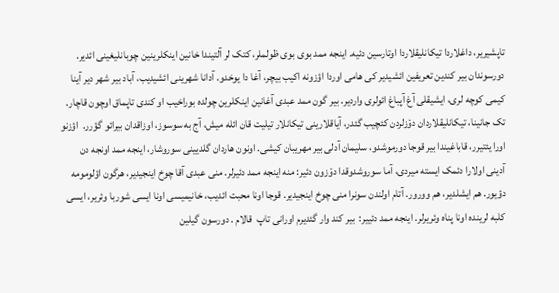تاپشیریر، داغلاردا تیکانلیقلاردا اوتارسین دئیه. اینجه ممد بوی بوی ظولملر، کتک لر آلتیندا خانین اینکلرینین چوبانلیغینی ائدیر. دورسوندان بیر کندین تعریفین ائشیدیر کی هامی اوردا اؤزونه اکیب بیچر، آغا دا یوخدو. آدانا شهرینی ائشیدیب، آباد بیر شهر دیر آینا کیمی کوچه لری، ایشیقلی آغ آپباغ ائولری واردیر. بیر گون ممد عبدی آغانین اینکلرین چولده بوراخیب او کندی تاپماق اوچون قاچار. تک جانینا، تیکانلیقلاردان دو٘زلردن کئچیب گئدر، آیاقلارینی تیکانلار تیلیت قان ائله میش، آج به سوسوز، اوزاقدان بیرائو گؤرر.  اؤزنو اورا یئتیرر، قاباغیندا بیر قوجا دورموشدو، سلیمان آدلی بیر مهریبان کیشی. اونون هاردان گلدیینی سوروشار، اینجه ممد اونجه دن آدینی اولارا دئمک ایسته میردی، آما سوروشدوقدا دو٘زون دئیر: منه اینجه ممد دئیرلر. منی عبدی آقا چوخ اینجیدیر، هرگون اؤلومومه دؤیور. هم ایشلدیر، هم وورور. آتام اولندن سونرا منی چوخ اینجیدیر. قوجا اونا محبت ائدیب، خانیمیسی اونا ایسی شوربا وئریر، ایسی کلبه لرینده اونا پناه وئریرلر. اینجه ممد دئییر:  بیر کند وار گئدیرم اورانی تاپ  قالام . دورسون گیلین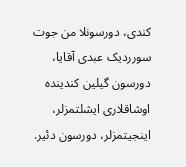کندی، دورسونلا من جوت سورردیک عبدی آقایا، دورسون گیلین کندینده اوشاقلاری ایشلتمزلر، اینجیتمزلر، دورسون دئیر.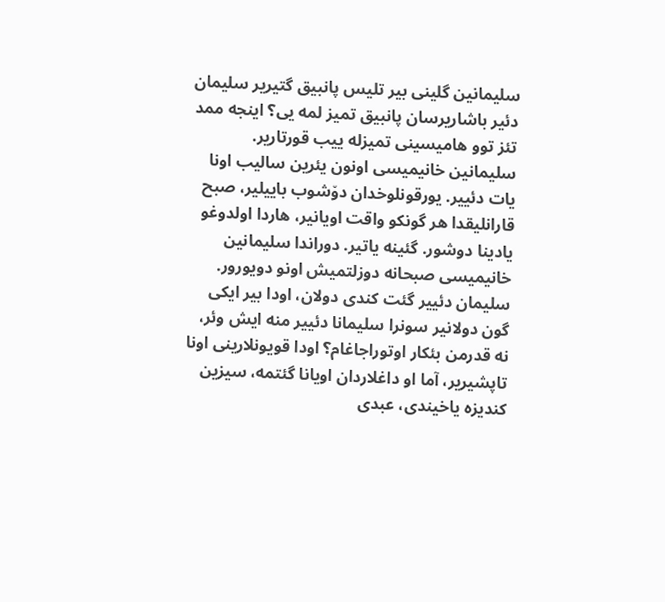سلیمانین گلینی بیر تلیس پانبیق گتیریر سلیمان دئیر باشاریرسان پانبیق تمیز لمه یی؟ اینجه ممد تئز توو هامیسینی تمیزله ییب قورتاریر. سلیمانین خانیمیسی اونون یئرین سالیب اونا یات دئییر. یورقونلوخدان دو٘شوب باییلیر، صبح قارانلیقدا هر گونکو واقت اویانیر، هاردا اولدوغو یادینا دوشور. گئینه یاتیر. دوراندا سلیمانین خانیمیسی صبحانه دوزلتمیش اونو دویورور. سلیمان دئییر گئت کندی دولان، اودا بیر ایکی گون دولانیر سونرا سلیمانا دئییر منه ایش وئر، نه قدرمن بئکار اوتوراجاغام؟ اودا قویونلارینی اونا تاپشیریر، آما او داغلاردان اویانا گئتمه، سیزین کندیزه یاخیندی، عبدی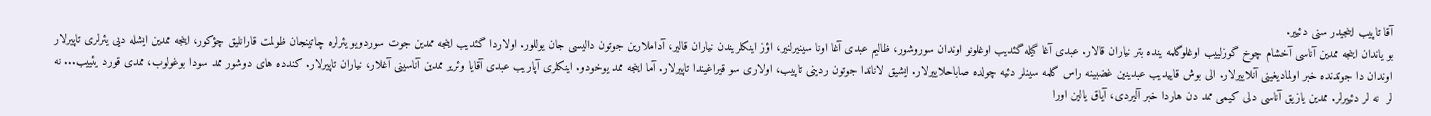آقا تاپیب اینجیدر سنی دئییر.
بو یاندان اینجه ممدین آناسی آخشام چوخ گوزلییب اوغلوگلمه ینده بتر نیاران قالار. عبدی آغا گیله گئدیب اوغلونو اوندان سوروشور، ظالیم عبدی آغا اونا سینیرلنیر، اؤز اینکلریندن نیاران قالیر، آداملارین جوتون دالیسی جان یوللور. اولاردا گئدیب اینجه ممدین جوت سوردویو یئرلره چاتینجان ظولمت قارانلیق چؤکور، اینجه ممدین ایشله دیی یئرلری تاپیرلار اوندان دا جوتدنده خبر اولمادیغینی آنلاییرلار. الی بوش قاییدیب عبدینین غضبینه راس گلمه سینلر دئیه چولده صاباحلاییرلار. ایشیق لاناندا جوتون ردینی تاپیب، اولاری سو قیراغیندا تاپیرلار. آما اینجه ممد یوخودو. اینکلری آپاریب عبدی آقایا وئریر ممدین آناسینی آغلار، نیاران تاپیرلار. کندده های دوشور ممد سودا بوغولوب، ممدی قورد یئییب... نه لر  نه لر دئییرلر. ممدین یازیق آناسی دلی کیمی ممد دن هاردا خبر آلیردی، آیاق یالین اورا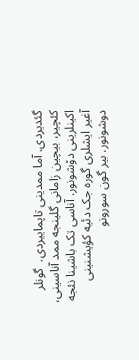گئدیردی. آما ممدینی تاپماییردی.  گونلر کئچیر، بیچین زامانی گلینجه ممد آناسینی، اکینلرینی دو٘شونور. آناسی تک باشینا نئجه آغیر ایشلری گوره جک دئیه کؤیشنینی دوشونور. بیر گون سورونو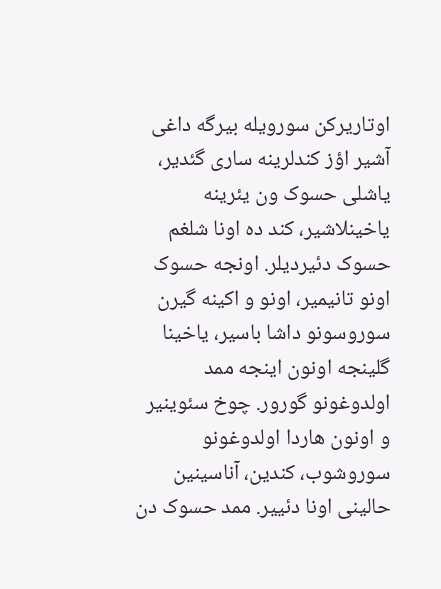اوتاریرکن سورویله بیرگه داغی آشیر اؤز کندلرینه ساری گئدیر، یاشلی حسوک ون یئرینه یاخینلاشیر، کند ده اونا شلغم حسوک دئیردیلر. اونجه حسوک اونو تانیمیر، اونو و اکینه گیرن سوروسونو داشا باسیر، یاخینا گلینجه اونون اینجه ممد اولدوغونو گورور. چوخ سئوینیر و اونون هاردا اولدوغونو سوروشوب، کندین، آناسینین حالینی اونا دئییر. ممد حسوک دن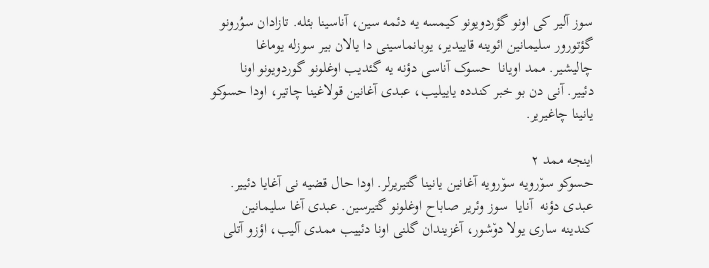سوز آلیر کی اونو گؤردویونو کیمسه یه دئمه سین، آناسینا بئله. تازادان سوُرونو گؤتورور سلیمانین ائوینه قاییدیر، یوبانماسینی دا یالان بیر سوزله یوماغا چالیشیر. ممد اویانا  حسوک آناسی دؤنه یه گئدیب اوغلونو گوردویونو اونا دئییر. آنی دن بو خبر کندده یاییلیب، عبدی آغانین قولاغینا چاتیر، اودا حسوکو یانینا چاغیریر.

اینجه ممد ۲
حسوکو سو٘رویه سو٘رویه آغانین یانینا گتیریرلر. اودا حال قضیه نی آغایا دئییر. عبدی دؤنه  آنایا  سوز وئریر صاباح اوغلونو گتیرسین. عبدی آغا سلیمانین کندینه ساری یولا دو٘شور، آغزیندان گلنی اونا دئییب ممدی آلیب، اؤزو آتلی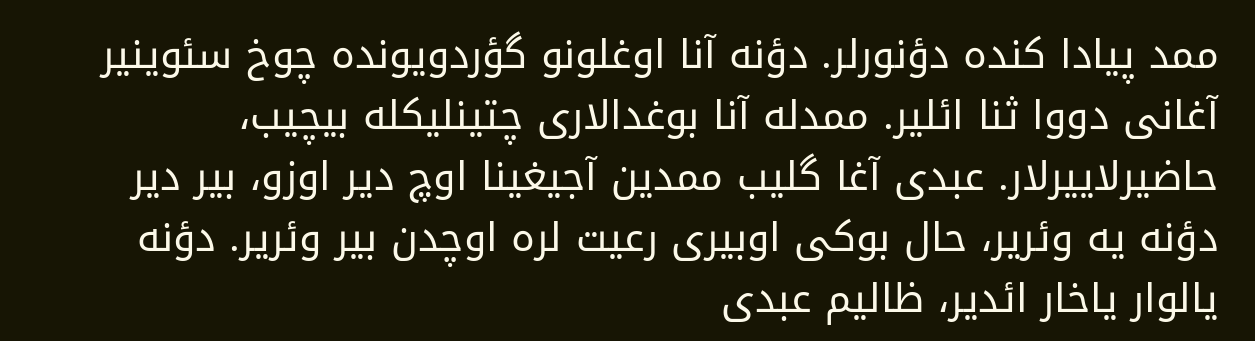ممد پیادا کنده دؤنورلر. دؤنه آنا اوغلونو گؤردویونده چوخ سئوینیر آغانی دووا ثنا ائلیر. ممدله آنا بوغدالاری چتینلیکله بیچیب، حاضیرلاییرلار. عبدی آغا گلیب ممدین آجیغینا اوچ دیر اوزو، بیر دیر دؤنه یه وئریر، حال بوکی اوبیری رعیت لره اوچدن بیر وئریر. دؤنه یالوار یاخار ائدیر، ظالیم عبدی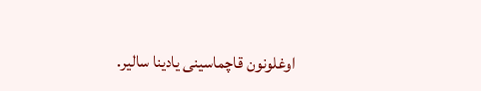اوغلونون قاچماسینی یادینا سالیر.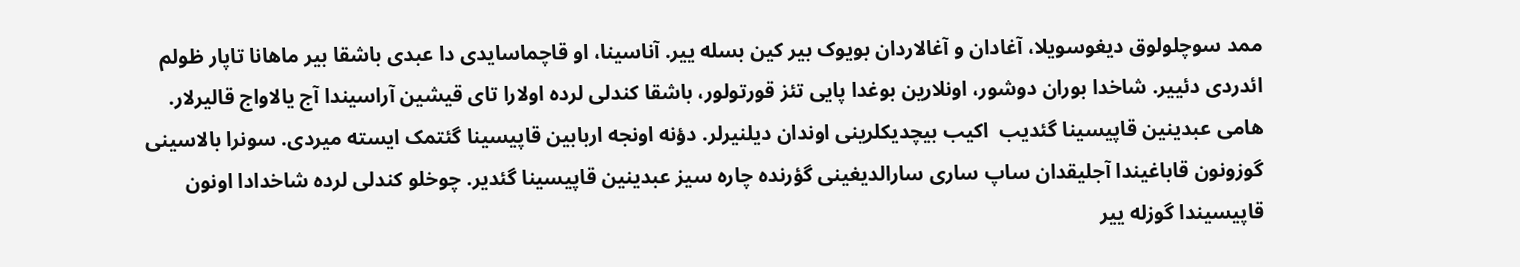ممد سوچلولوق دیغوسویلا، آغادان و آغالاردان بویوک بیر کین بسله ییر. آناسینا، او قاچماسایدی دا عبدی باشقا بیر ماهانا تاپار ظولم ائدردی دئییر. شاخدا بوران دوشور، اونلارین بوغدا پایی تئز قورتولور، باشقا کندلی لرده اولارا تای قیشین آراسیندا آج یالاواج قالیرلار. هامی عبدینین قاپیسینا گئدیب  اکیب بیچدیکلرینی اوندان دیلنیرلر. دؤنه اونجه اربابین قاپیسینا گئتمک ایسته میردی. سونرا بالاسینی گوزونون قاباغیندا آجلیقدان ساپ ساری سارالدیغینی گؤرنده چاره سیز عبدینین قاپیسینا گئدیر. چوخلو کندلی لرده شاخدادا اونون قاپیسیندا گوزله ییر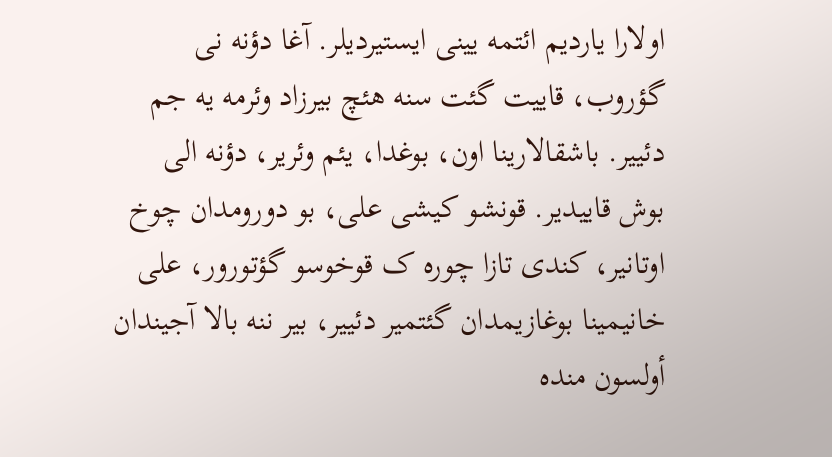اولارا یاردیم ائتمه یینی ایستیردیلر. آغا دؤنه نی گؤروب، قاییت گئت سنه هئچ بیرزاد وئرمه یه جم دئییر. باشقالارینا اون، بوغدا، یئم وئریر، دؤنه الی بوش قاییدیر. قونشو کیشی علی، بو دورومدان چوخ اوتانیر، کندی تازا چوره ک قوخوسو گؤتورور، علی خانیمینا بوغازیمدان گئتمیر دئییر، بیر ننه بالا آجیندان أولسون منده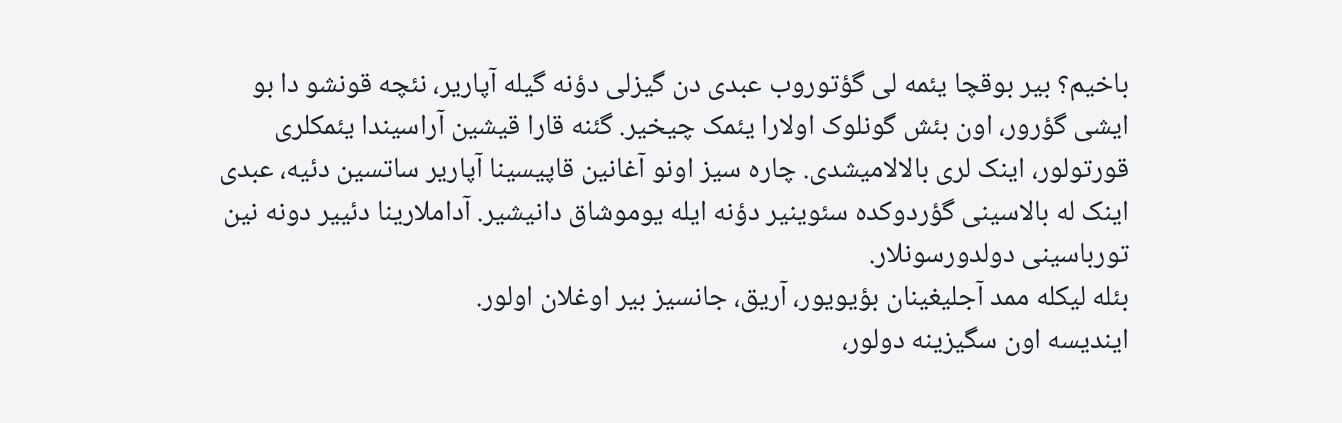باخیم؟ بیر بوقچا یئمه لی گؤتوروب عبدی دن گیزلی دؤنه گیله آپاریر، نئچه قونشو دا بو ایشی گؤرور، اون بئش گونلوک اولارا یئمک چیخیر. گئنه قارا قیشین آراسیندا یئمکلری قورتولور، اینک لری بالالامیشدی. چاره سیز اونو آغانین قاپیسینا آپاریر ساتسین دئیه، عبدی اینک له بالاسینی گؤردوکده سئوینیر دؤنه ایله یوموشاق دانیشیر. آداملارینا دئییر دونه نین تورباسینی دولدورسونلار.
بئله لیکله ممد آجلیغینان بؤیویور، آریق، جانسیز بیر اوغلان اولور.
ایندیسه اون‌ سگیزینه دولور،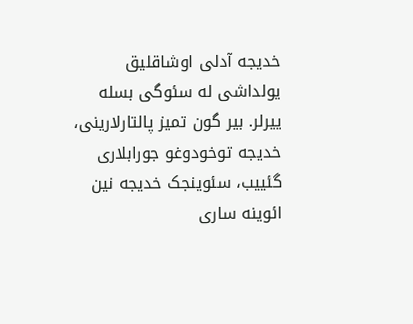خدیجه آدلی اوشاقلیق یولداشی له سئوگی بسله ییرلر. بیر گون تمیز پالتارلارینی، خدیجه توخودوغو جورابلاری گئییب، سئوینجک خدیجه نین ائوینه ساری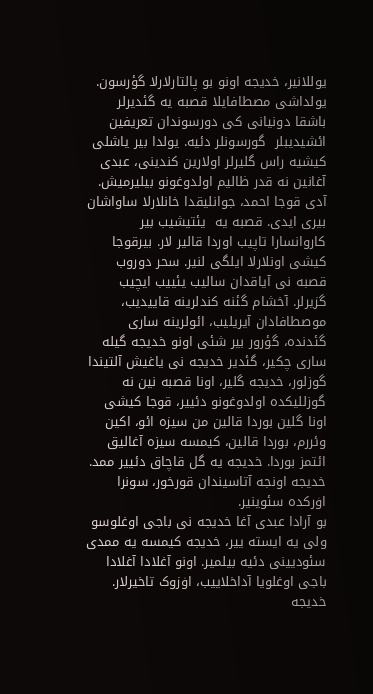یوللانیر، خدیجه اونو بو پالتارلارلا گؤرسون. یولداشی مصطافایلا قصبه یه گئدیرلر باشقا دونیانی کی دورسوندان تعریفین ائشیدیبلر  گورسونلر دئیه. یولدا بیر یاشلی کیشیه راس گلیرلر اولارین کندینی، عبدی آغانین نه قدر ظالیم اولدوغونو بیلیرمیش. آدی قوجا احمد، جوانلیقدا خانلارلا ساواشان بیری ایدی. قصبه یه  یئتیشیب بیر کاروانسارا تاپیب اوردا قالیر لار. بیرقوجا کیشی اونلارلا ایلگی لنیر. سحر دوروب قصبه نی آیاقدان سالیب یئییب ایچیب گزیرلر. آخشام گئنه کندلرینه قاییدیب، موصطافادان آیریلیب، ائولرینه ساری گئدنده، گؤرور بیر شئی اونو خدیجه گیله ساری چکیر، گئدیر خدیجه نی یاغیش آلتیندا  گوزلور، خدیجه گلیر، اونا قصبه نین نه گوزللیکده اولدوغونو دئییر، قوجا کیشی اونا گلین بوردا قالین من سیزه ائو، اکین  وئررم، بوردا قالین، کیمسه سیزه آغالیق ائتمز بوردا. خدیجه یه گل قاچاق دئییر ممد. خدیجه اونجه آتاسیندان قورخور، سونرا او٘رکده سئوینیر.
بو آرادا عبدی آغا خدیجه نی باجی اوغلوسو ولی یه ایسته ییر، خدیجه کیمسه یه ممدی سئودیینی دئیه بیلمیر. اونو آغلادا آغلادا باجی اوغلویا آداخلاییب، او٘زوک تاخیرلار. خدیجه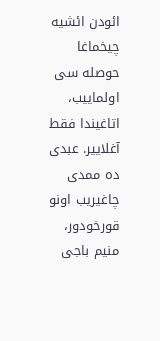ائودن ائشیه چیخماغا حوصله سی اولماییب، اتاغیندا فقط آغلاییر. عبدی ده ممدی چاغیریب اونو قورخودور، منیم باجی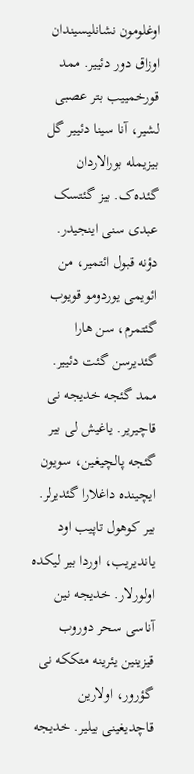اوغلومون نشانلیسیندان اوزاق دور دئییر. ممد قورخمییب بتر عصبی لشیر، آنا سینا دئییر گل بیزیمله بورالاردان گئده‌ک. بیز گئتسک عبدی سنی اینجیدر.  دؤنه قبول ائتمیر، من ائویمی یوردومو قویوب گئتمرم، سن هارا گئدیرسن گئت دئییر. ممد گئجه خدیجه نی قاچیریر. یاغیش لی بیر گئجه پالچیغین، سویون ایچینده داغلارا گئدیرلر. بیر کوهول تاپیب اود یاندیریب، اوردا بیر لیکده اولورلار. خدیجه نین آناسی سحر دوروب قیزینین یئرینه متککه نی گؤرور، اولارین قاچدیغینی بیلیر. خدیجه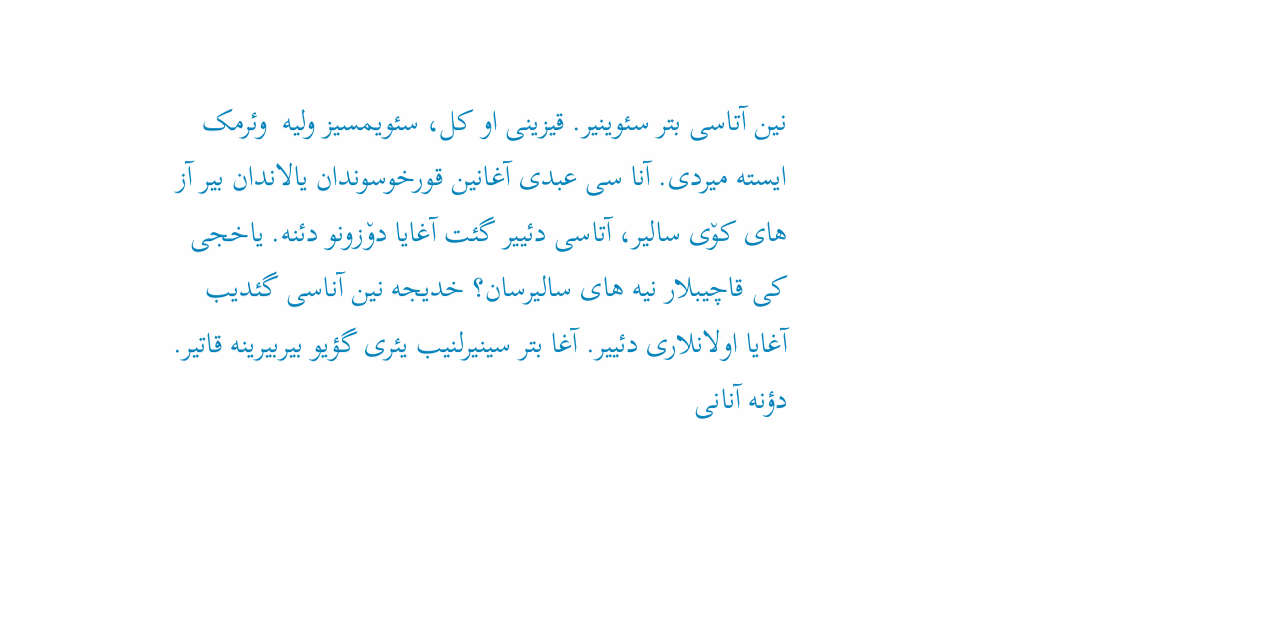نین آتاسی بتر سئوینیر. قیزینی او کل، سئویمسیز ولیه  وئرمک ایسته میردی. آنا سی عبدی آغانین قورخوسوندان یالاندان بیر آز های کو٘ی سالیر، آتاسی دئییر گئت آغایا دو٘زونو دئنه. یاخجی کی قاچیبلار نیه های سالیرسان؟ خدیجه نین آناسی گئدیب آغایا اولانلاری دئییر. آغا بتر سینیرلنیب یئری گؤیو بیربیرینه قاتیر. دؤنه آنانی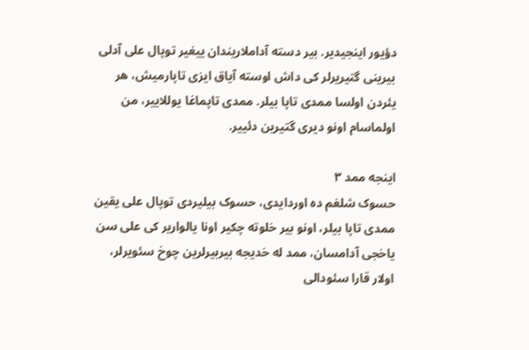دؤیور اینجیدیر. بیر دسته آداملاریندان ییغیر توپال علی آدلی بیرینی گتیریرلر کی داش اوسته آیاق ایزی تاپارمیش، هر یئردن اولسا ممدی تاپا بیلر. ممدی تاپماغا یوللاییر، من اولماسام اونو دیری گتیرین دئییر.

اینجه ممد ۳
حسوک شلغم ده اوردایدی، حسوک بیلیردی توپال علی یقین ممدی تاپا بیلر، اونو بیر خلوته چکیر اونا یالواریر کی علی سن یاخجی آدامسان، ممد له خدیجه بیربیرلرین چوخ سئویرلر، اولار قارا سئودالی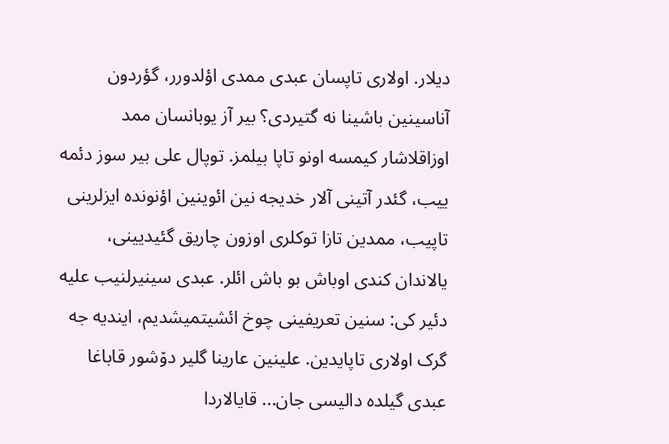دیلار. اولاری تاپسان عبدی ممدی اؤلدورر، گؤردون آناسینین باشینا نه گتیردی؟ بیر آز یوبانسان ممد اوزاقلاشار کیمسه اونو تاپا بیلمز. توپال علی بیر سوز دئمه  ییب، گئدر آتینی آلار خدیجه نین ائوینین اؤنونده ایزلرینی تاپیب، ممدین تازا توکلری اوزون چاریق گئیدیینی، یالاندان کندی اوباش بو باش ائلر. عبدی سینیرلنیب علیه دئیر کی: سنین تعریفینی چوخ ائشیتمیشدیم، ایندیه جه گرک اولاری تاپایدین. علینین عارینا گلیر دو٘شور قاباغا عبدی گیلده دالیسی جان... قایالاردا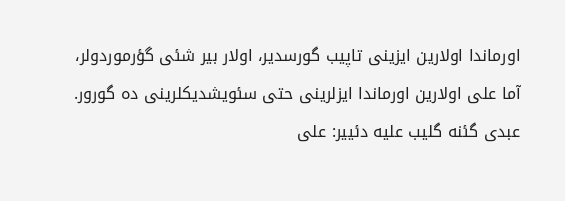اورماندا اولارین ایزینی تاپیب گورسدیر، اولار بیر شئی گؤرموردولر، آما علی اولارین اورماندا ایزلرینی حتی سئویشدیکلرینی ده گورور. عبدی گئنه گلیب علیه دئییر: علی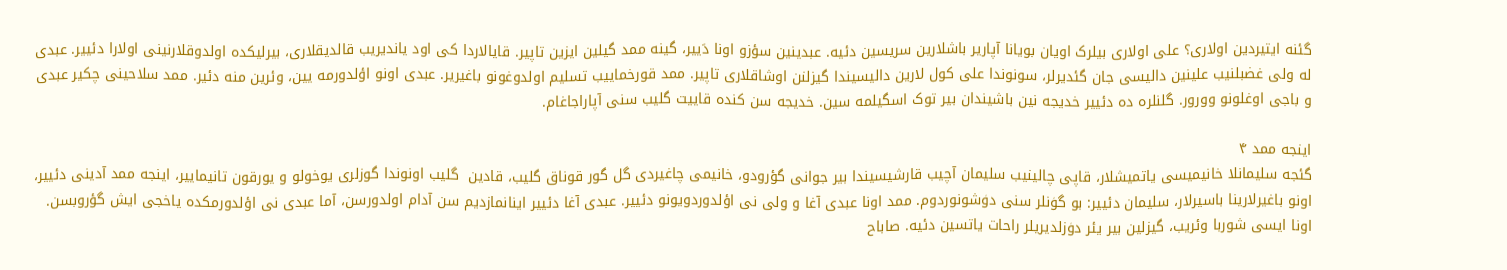گئنه ایتیردین اولاری؟ علی اولاری بیلرک اویان بویانا آپاریر باشلارین سریسین دئیه. عبدینین سؤزو اونا دَییر، گینه ممد گیلین ایزین تاپیر. قایالاردا کی اود یاندیریب قالدیقلاری، بیرلیکده اولدوقلارنینی اولارا دئییر. عبدی له ولی غضبلنیب علینین دالیسی جان گئدیرلر، سونوندا علی کول لارین دالیسیندا گیزلنن اوشاقلاری تاپیر. ممد قورخماییب تسلیم اولدوغونو باغیریر. عبدی اونو اؤلدورمه یین، وئرین منه دئیر. ممد سلاحینی چکیر عبدی و باجی اوغلونو وورور. گلنلره ده دئییر خدیجه نین باشیندان بیر توک اسگیلمه سین. خدیجه سن کنده قاییت گلیب سنی آپاراجاغام.

اینجه ممد ۴
گئجه سلیمانلا خانیمیسی یاتمیشلار، قاپی چالینیب سلیمان آچیب قارشیسیندا بیر جوانی گؤرودو، خانیمی چاغیردی گل گور قوناق گلیب، قادین  گلیب اونوندا گوزلری یوخولو و یورقون تانیماییر، اینجه ممد آدینی دئییر، اونو باغیرلارینا باسیرلار، سلیمان دئییر: بو گو٘نلر سنی دو٘شونوردوم. ممد اونا عبدی آغا و ولی نی اؤلدوردویونو دئییر. عبدی آغا دئییر اینانمازدیم سن آدام اولدورسن، آما عبدی نی اؤلدورمکده یاخجی ایش گؤروبسن.  اونا ایسی شوربا وئریب، گیزلین بیر یئر دو٘زلدیریلر راحات یاتسین دئیه. صاباح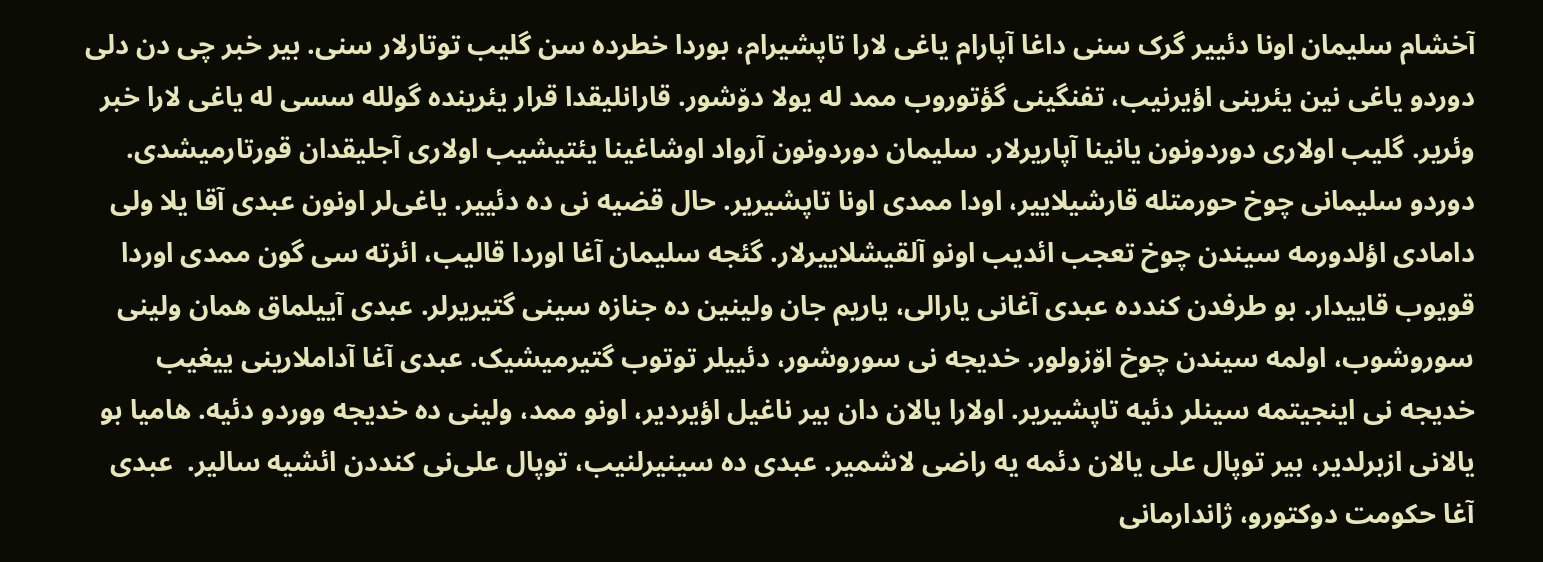آخشام سلیمان اونا دئییر گرک سنی داغا آپارام یاغی لارا تاپشیرام، بوردا خطرده سن گلیب توتارلار سنی. بیر خبر چی دن دلی دوردو یاغی نین یئرینی اؤیرنیب، تفنگینی گؤتوروب ممد له یولا دو٘شور. قارانلیقدا قرار یئرینده گولله سسی له یاغی لارا خبر وئریر. گلیب اولاری دوردونون یانینا آپاریرلار. سلیمان دوردونون آرواد اوشاغینا یئتیشیب اولاری آجلیقدان قورتارمیشدی. دوردو سلیمانی چوخ حورمتله قارشیلاییر، اودا ممدی اونا تاپشیریر. حال قضیه نی ده دئییر. یاغی‌لر اونون عبدی آقا یلا ولی دامادی اؤلدورمه سیندن چوخ تعجب ائدیب اونو آلقیشلاییرلار. گئجه سلیمان آغا اوردا قالیب، ائرته سی گون ممدی اوردا قویوب قاییدار. بو طرفدن کندده عبدی آغانی یارالی، یاریم جان ولینین ده جنازه سینی گتیریرلر. عبدی آییلماق همان ولینی سوروشوب، اولمه سیندن چوخ او٘زولور. خدیجه نی سوروشور، دئییلر توتوب گتیرمیشیک. عبدی آغا آداملارینی ییغیب خدیجه نی اینجیتمه سینلر دئیه تاپشیریر. اولارا یالان دان بیر ناغیل اؤیردیر، اونو ممد، ولینی ده خدیجه ووردو دئیه. هامیا بو یالانی ازبرلدیر، بیر توپال علی یالان دئمه یه راضی لاشمیر. عبدی ده سینیرلنیب، توپال علی‌نی کنددن ائشیه سالیر.  عبدی آغا حکومت دوکتورو، ژاندارمانی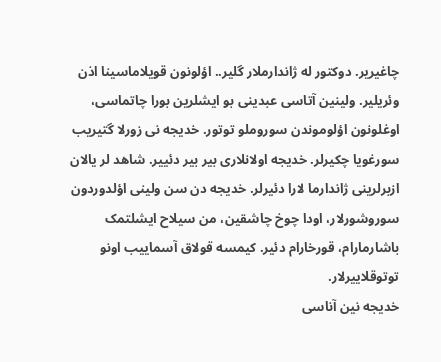چاغیریر. دوکتور له ژاندارملار گلیر.. اؤلونون قویلاماسینا اذن وئریلیر. ولینین آتاسی عبدینی بو ایشلرین بورا چاتماسی، اوغلونون اؤلوموندن سوروملو توتور. خدیجه نی زورلا گتیریب سورغویا چکیرلر. خدیجه اولانلاری بیر بیر دئییر. شاهد لر یالان ازبرلرینی ژاندارما لارا دئیرلر. خدیجه دن سن ولینی اؤلدوردون سوروشورلار، اودا چوخ چاشقین، من سیلاح ایشلتمک باشارمارام، قورخارام دئیر. کیمسه قولاق آسماییب اونو توتوقلاییرلار.
خدیجه نین آناسی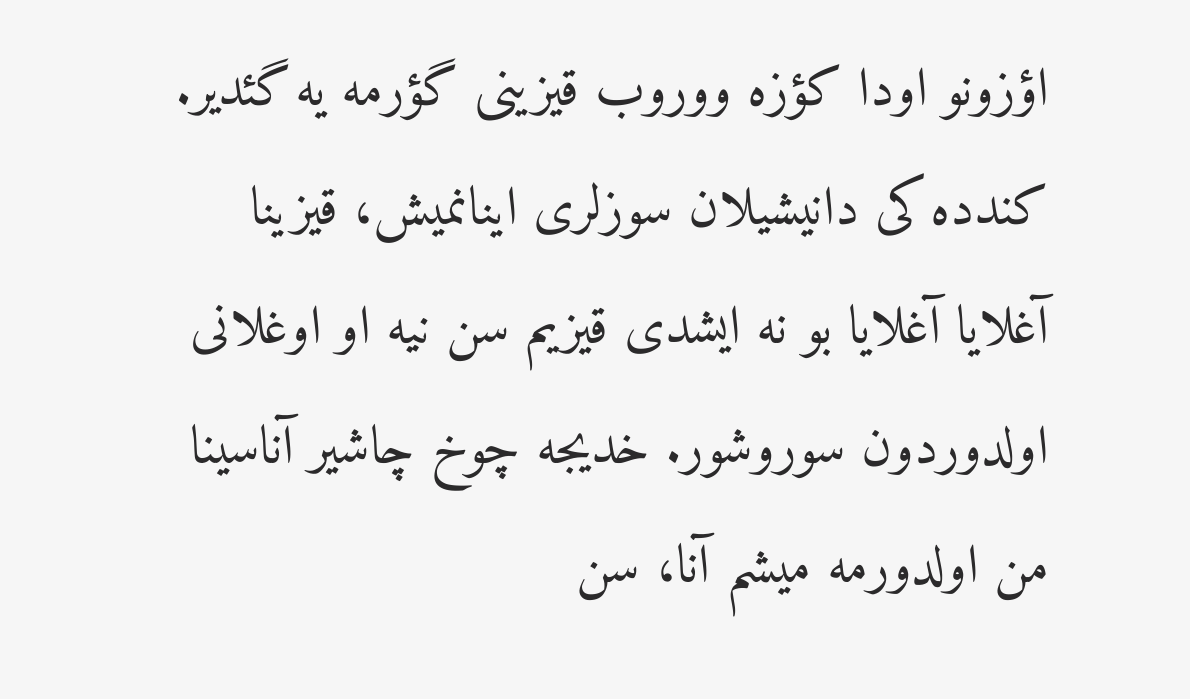اؤزونو اودا کؤزه ووروب قیزینی گؤرمه یه گئدیر. کندده کی دانیشیلان سوزلری اینانمیش، قیزینا آغلایا آغلایا بو نه ایشدی قیزیم سن نیه او اوغلانی اولدوردون سوروشور. خدیجه چوخ چاشیر آناسینا من اولدورمه میشم آنا، سن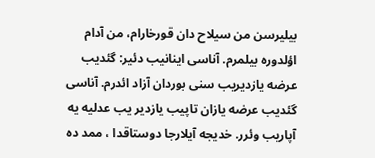بیلیرسن من سیلاح دان قورخارام، من آدام اؤلدوره بیلمرم. آناسی اینانیب دئیر: گئدیب عرضه یازدیریب سنی بوردان آزاد ائدرم. آناسی گئدیب عرضه یازان تاپیب یازدیر یب عدلیه یه آپاریب وئرر. خدیجه آیلارجا دوستاقدا ، ممد ده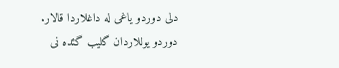دلی دوردو یاغی له داغلاردا قالار. دوردو یوللاردان گلیب گئده نی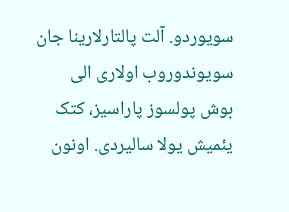سویوردو. آلت پالتارلارینا جان سویوندوروب اولاری الی بوش پولسوز پاراسیز، کتک یئمیش یولا سالیردی. اونون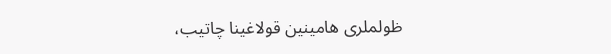ظولملری هامینین قولاغینا چاتیب،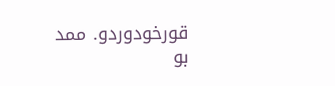قورخودوردو. ممد بو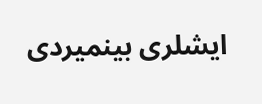ایشلری بینمیردی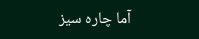آما چاره سیز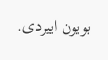بویون اییردی.